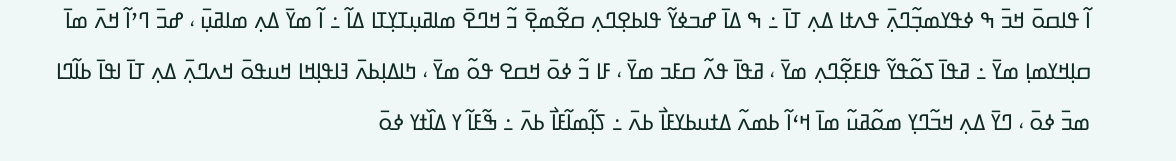ߊ߬ ߟߊߛߋ߫ ߞߏ߫ ߒ ߦߟߌߘߏ߲߬ߣߍ߲߫ ߟߍߙߊ ߡߍ߲ ߠߊ߫ ߸ ߒ ߡߊ߫ ߝߏߦߌ߬ ߟߊߕߐ߲ߣߍ߲ ߛߐ߬ߘߐ߲߫ ߏ߬ ߞߣߐ߫ ߘߊߥߎ߲ߠߌ߲ߠߊ ߡߊ߬ ߸ ߊ߬ ߘߌ߫ ߡߍ߲ ߘߊߥߎ߲߫ ، ߝߏ߫ ߣߴߊ߬ ߞߍ߫ ߘߊ߫ ߛߊ߲ߞߌߘߊ߲ ߘߌ߫ ߸ ߥߟߊ߫ ߖߋ߬ߟߌ߬ ߟߊߓߐ߲߬ߣߍ߲ ߘߌ߫ ، ߥߟߊ߫ ߟߍ߬ ߛߓߏ ߘߌ߫ ، ߓߊ ߏ߬ ߦߋ߫ ߞߛߐ ߟߋ߬ ߘߌ߫ ، ߤߊߡߊ߲ߕߍ߫ ߔߊߟߊ߲ߞߊ ߞߎߟߋ߫ ߞߍߣߍ߲߫ ߡߍ߲ ߠߊ߫ ߊߟߊ߫ ߕߊ߬ߣߊ ߘߏ߫ ߦߋ߫ ، ߣߌ߫ ߡߍ߲ ߞߏ߬ߣߌ߲ ߘߋ߬ߥߎ߬ ߘߊ߫ ߞߵߊ߬ ߕߘߍ߬ ߡߙߎߕߌߓߊ߯ ߕߍ߫ ߸ ߖߊ߲߬ߘߊ߬ߓߊ߯ ߕߍ߫ ߸ ߒ߬ߓߊ߬ ߌ ߡߊ߰ߙߌ ߦߋ߫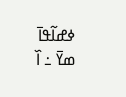ߦߝߊ߬ߟߊ߫ ߘߌ߫ ߸ ߊ߰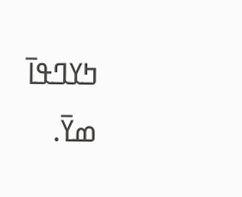ߤߌߣߟߊ߫ ߘߌ߫.